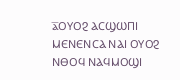ⲁ̅ⲞⲨⲞϨ ⲀⲤϢⲰⲠⲒ ⲘⲈⲚⲈⲚⲤⲀ ⲚⲀⲒ ⲞⲨⲞϨ ⲚⲐⲞϤ ⲚⲀϤⲘⲞϢⲒ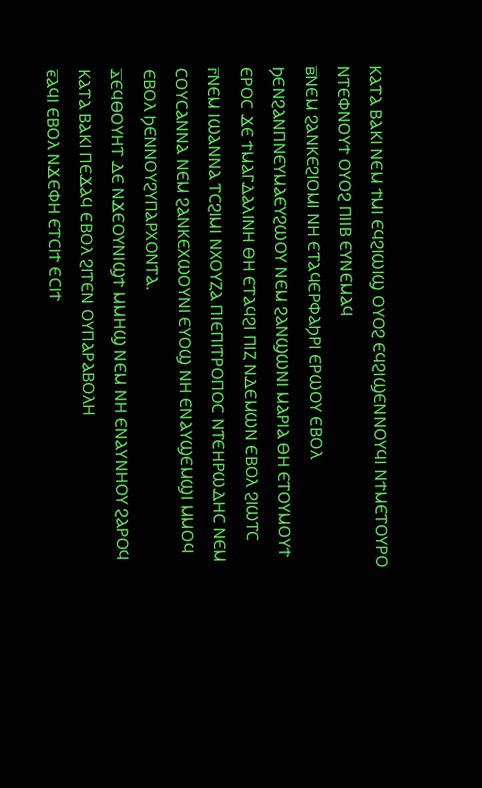ⲔⲀⲦⲀ ⲂⲀⲔⲒ ⲚⲈⲘ ϮⲘⲒ ⲈϤϨⲒⲰⲒϢ ⲞⲨⲞϨ ⲈϤϨⲒϢⲈⲚⲚⲞⲨϤⲒ ⲚϮⲘⲈⲦⲞⲨⲢⲞ ⲚⲦⲈⲪⲚⲞⲨϮ ⲞⲨⲞϨ ⲠⲒⲒⲂ ⲈⲨⲚⲈⲘⲀϤ
ⲃ̅ⲚⲈⲘ ϨⲀⲚⲔⲈϨⲒⲞⲘⲒ ⲚⲎ ⲈⲦⲀϤⲈⲢⲪⲀϦⲢⲒ ⲈⲢⲰⲞⲨ ⲈⲂⲞⲖ ϦⲈⲚϨⲀⲚⲠⲚⲈⲨⲘⲀⲈⲨϨⲰⲞⲨ ⲚⲈⲘ ϨⲀⲚϢⲰⲚⲒ ⲘⲀⲢⲒⲀ ⲐⲎ ⲈⲦⲞⲨⲘⲞⲨϮ ⲈⲢⲞⲤ ϪⲈ ϮⲘⲀⲄⲆⲀⲖⲒⲚⲎ ⲐⲎ ⲈⲦⲀϤϨⲒ ⲠⲒⲌ ⲚⲆⲈⲘⲰⲚ ⲈⲂⲞⲖ ϨⲒⲰⲦⲤ
ⲅ̅ⲚⲈⲘ ⲒⲰⲀⲚⲚⲀ ⲦⲤϨⲒⲘⲒ ⲚⲬⲞⲨⲌⲀ ⲠⲒⲈⲠⲒⲦⲢⲞⲠⲞⲤ ⲚⲦⲈⲎⲢⲰⲆⲎⲤ ⲚⲈⲘ ⲤⲞⲨⲤⲀⲚⲚⲀ ⲚⲈⲘ ϨⲀⲚⲔⲈⲬⲰⲞⲨⲚⲒ ⲈⲨⲞϢ ⲚⲎ ⲈⲚⲀⲨϢⲈⲘϢⲒ ⲘⲘⲞϤ ⲈⲂⲞⲖ ϦⲈⲚⲚⲞⲨϨⲨⲠⲀⲢⲬⲞⲚⲦⲀ.
ⲇ̅ⲈϤⲐⲞⲨⲎⲦ ⲆⲈ ⲚϪⲈⲞⲨⲚⲒϢϮ ⲘⲘⲎϢ ⲚⲈⲘ ⲚⲎ ⲈⲚⲀⲨⲚⲎⲞⲨ ϨⲀⲢⲞϤ ⲔⲀⲦⲀ ⲂⲀⲔⲒ ⲠⲈϪⲀϤ ⲈⲂⲞⲖ ϨⲒⲦⲈⲚ ⲞⲨⲠⲀⲢⲀⲂⲞⲖⲎ
ⲉ̅ⲀϤⲒ ⲈⲂⲞⲖ ⲚϪⲈⲪⲎ ⲈⲦⲤⲒϮ ⲈⲤⲒϮ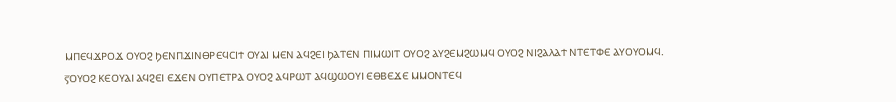ⲘⲠⲈϤϪⲢⲞϪ ⲞⲨⲞϨ ϦⲈⲚⲠϪⲒⲚⲐⲢⲈϤⲤⲒϮ ⲞⲨⲀⲒ ⲘⲈⲚ ⲀϤϨⲈⲒ ϦⲀⲦⲈⲚ ⲠⲒⲘⲰⲒⲦ ⲞⲨⲞϨ ⲀⲨϨⲈⲘϨⲰⲘϤ ⲞⲨⲞϨ ⲚⲒϨⲀⲖⲀϮ ⲚⲦⲈⲦⲪⲈ ⲀⲨⲞⲨⲞⲘϤ.
ⲋ̅ⲞⲨⲞϨ ⲔⲈⲞⲨⲀⲒ ⲀϤϨⲈⲒ ⲈϪⲈⲚ ⲞⲨⲠⲈⲦⲢⲀ ⲞⲨⲞϨ ⲀϤⲢⲰⲦ ⲀϤϢⲰⲞⲨⲒ ⲈⲐⲂⲈϪⲈ ⲘⲘⲞⲚⲦⲈϤ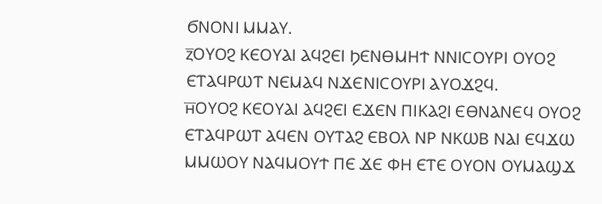ϬⲚⲞⲚⲒ ⲘⲘⲀⲨ.
ⲍ̅ⲞⲨⲞϨ ⲔⲈⲞⲨⲀⲒ ⲀϤϨⲈⲒ ϦⲈⲚⲐⲘⲎϮ ⲚⲚⲒⲤⲞⲨⲢⲒ ⲞⲨⲞϨ ⲈⲦⲀϤⲢⲰⲦ ⲚⲈⲘⲀϤ ⲚϪⲈⲚⲒⲤⲞⲨⲢⲒ ⲀⲨⲞϪϨϤ.
ⲏ̅ⲞⲨⲞϨ ⲔⲈⲞⲨⲀⲒ ⲀϤϨⲈⲒ ⲈϪⲈⲚ ⲠⲒⲔⲀϨⲒ ⲈⲐⲚⲀⲚⲈϤ ⲞⲨⲞϨ ⲈⲦⲀϤⲢⲰⲦ ⲀϤⲈⲚ ⲞⲨⲦⲀϨ ⲈⲂⲞⲖ ⲚⲢ ⲚⲔⲰⲂ ⲚⲀⲒ ⲈϤϪⲰ ⲘⲘⲰⲞⲨ ⲚⲀϤⲘⲞⲨϮ ⲠⲈ ϪⲈ ⲪⲎ ⲈⲦⲈ ⲞⲨⲞⲚ ⲞⲨⲘⲀϢϪ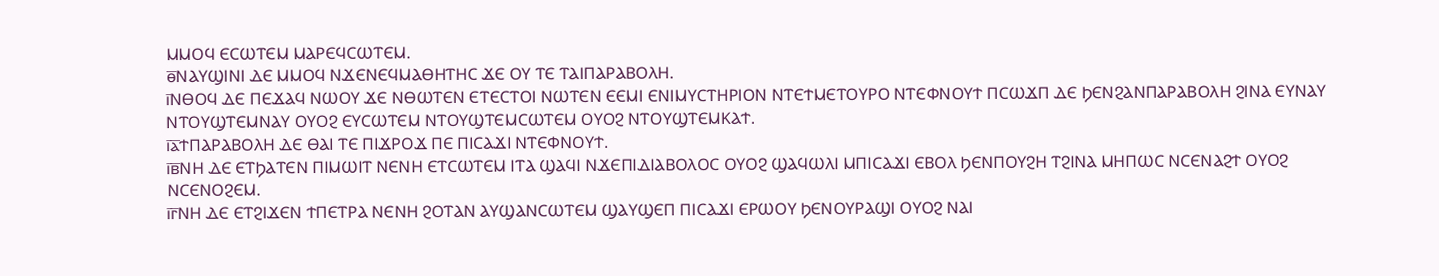ⲘⲘⲞϤ ⲈⲤⲰⲦⲈⲘ ⲘⲀⲢⲈϤⲤⲰⲦⲈⲘ.
ⲑ̅ⲚⲀⲨϢⲒⲚⲒ ⲆⲈ ⲘⲘⲞϤ ⲚϪⲈⲚⲈϤⲘⲀⲐⲎⲦⲎⲤ ϪⲈ ⲞⲨ ⲦⲈ ⲦⲀⲒⲠⲀⲢⲀⲂⲞⲖⲎ.
ⲓ̅ⲚⲐⲞϤ ⲆⲈ ⲠⲈϪⲀϤ ⲚⲰⲞⲨ ϪⲈ ⲚⲐⲰⲦⲈⲚ ⲈⲦⲈⲤⲦⲞⲒ ⲚⲰⲦⲈⲚ ⲈⲈⲘⲒ ⲈⲚⲒⲘⲨⲤⲦⲎⲢⲒⲞⲚ ⲚⲦⲈϮⲘⲈⲦⲞⲨⲢⲞ ⲚⲦⲈⲪⲚⲞⲨϮ ⲠⲤⲰϪⲠ ⲆⲈ ϦⲈⲚϨⲀⲚⲠⲀⲢⲀⲂⲞⲖⲎ ϨⲒⲚⲀ ⲈⲨⲚⲀⲨ ⲚⲦⲞⲨϢⲦⲈⲘⲚⲀⲨ ⲞⲨⲞϨ ⲈⲨⲤⲰⲦⲈⲘ ⲚⲦⲞⲨϢⲦⲈⲘⲤⲰⲦⲈⲘ ⲞⲨⲞϨ ⲚⲦⲞⲨϢⲦⲈⲘⲔⲀϮ.
ⲓ̅ⲁ̅ϮⲠⲀⲢⲀⲂⲞⲖⲎ ⲆⲈ ⲐⲀⲒ ⲦⲈ ⲠⲒϪⲢⲞϪ ⲠⲈ ⲠⲒⲤⲀϪⲒ ⲚⲦⲈⲪⲚⲞⲨϮ.
ⲓ̅ⲃ̅ⲚⲎ ⲆⲈ ⲈⲦϦⲀⲦⲈⲚ ⲠⲒⲘⲰⲒⲦ ⲚⲈⲚⲎ ⲈⲦⲤⲰⲦⲈⲘ ⲒⲦⲀ ϢⲀϤⲒ ⲚϪⲈⲠⲒⲆⲒⲀⲂⲞⲖⲞⲤ ⲞⲨⲞϨ ϢⲀϤⲰⲖⲒ ⲘⲠⲒⲤⲀϪⲒ ⲈⲂⲞⲖ ϦⲈⲚⲠⲞⲨϨⲎ ⲦϨⲒⲚⲀ ⲘⲎⲠⲰⲤ ⲚⲤⲈⲚⲀϨϮ ⲞⲨⲞϨ ⲚⲤⲈⲚⲞϨⲈⲘ.
ⲓ̅ⲅ̅ⲚⲎ ⲆⲈ ⲈⲦϨⲒϪⲈⲚ ϮⲠⲈⲦⲢⲀ ⲚⲈⲚⲎ ϨⲞⲦⲀⲚ ⲀⲨϢⲀⲚⲤⲰⲦⲈⲘ ϢⲀⲨϢⲈⲠ ⲠⲒⲤⲀϪⲒ ⲈⲢⲰⲞⲨ ϦⲈⲚⲞⲨⲢⲀϢⲒ ⲞⲨⲞϨ ⲚⲀⲒ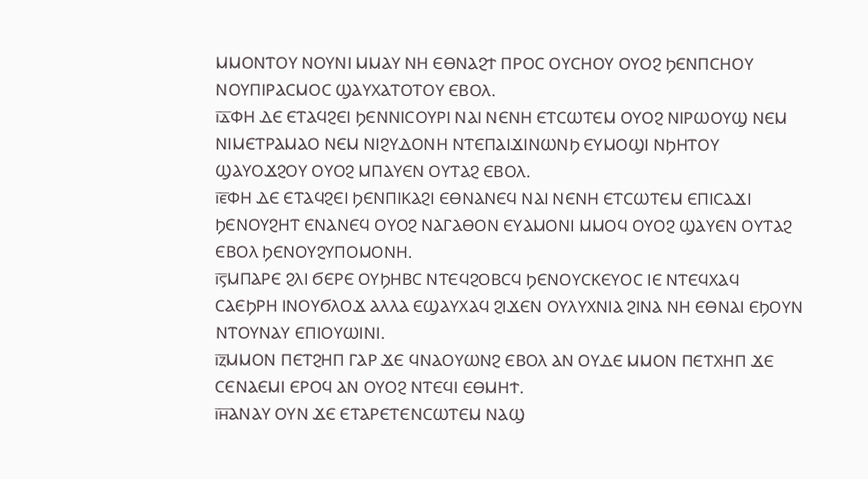ⲘⲘⲞⲚⲦⲞⲨ ⲚⲞⲨⲚⲒ ⲘⲘⲀⲨ ⲚⲎ ⲈⲐⲚⲀϨϮ ⲠⲢⲞⲤ ⲞⲨⲤⲎⲞⲨ ⲞⲨⲞϨ ϦⲈⲚⲠⲤⲎⲞⲨ ⲚⲞⲨⲠⲒⲢⲀⲤⲘⲞⲤ ϢⲀⲨⲬⲀⲦⲞⲦⲞⲨ ⲈⲂⲞⲖ.
ⲓ̅ⲇ̅ⲪⲎ ⲆⲈ ⲈⲦⲀϤϨⲈⲒ ϦⲈⲚⲚⲒⲤⲞⲨⲢⲒ ⲚⲀⲒ ⲚⲈⲚⲎ ⲈⲦⲤⲰⲦⲈⲘ ⲞⲨⲞϨ ⲚⲒⲢⲰⲞⲨϢ ⲚⲈⲘ ⲚⲒⲘⲈⲦⲢⲀⲘⲀⲞ ⲚⲈⲘ ⲚⲒϨⲨⲆⲞⲚⲎ ⲚⲦⲈⲠⲀⲒϪⲒⲚⲰⲚϦ ⲈⲨⲘⲞϢⲒ ⲚϦⲎⲦⲞⲨ ϢⲀⲨⲞϪϨⲞⲨ ⲞⲨⲞϨ ⲘⲠⲀⲨⲈⲚ ⲞⲨⲦⲀϨ ⲈⲂⲞⲖ.
ⲓ̅ⲉ̅ⲪⲎ ⲆⲈ ⲈⲦⲀϤϨⲈⲒ ϦⲈⲚⲠⲒⲔⲀϨⲒ ⲈⲐⲚⲀⲚⲈϤ ⲚⲀⲒ ⲚⲈⲚⲎ ⲈⲦⲤⲰⲦⲈⲘ ⲈⲠⲒⲤⲀϪⲒ ϦⲈⲚⲞⲨϨⲎⲦ ⲈⲚⲀⲚⲈϤ ⲞⲨⲞϨ ⲚⲀⲄⲀⲐⲞⲚ ⲈⲨⲀⲘⲞⲚⲒ ⲘⲘⲞϤ ⲞⲨⲞϨ ϢⲀⲨⲈⲚ ⲞⲨⲦⲀϨ ⲈⲂⲞⲖ ϦⲈⲚⲞⲨϨⲨⲠⲞⲘⲞⲚⲎ.
ⲓ̅ⲋ̅ⲘⲠⲀⲢⲈ ϨⲖⲒ ϬⲈⲢⲈ ⲞⲨϦⲎⲂⲤ ⲚⲦⲈϤϨⲞⲂⲤϤ ϦⲈⲚⲞⲨⲤⲔⲈⲨⲞⲤ ⲒⲈ ⲚⲦⲈϤⲬⲀϤ ⲤⲀⲈϦⲢⲎ ⲒⲚⲞⲨϬⲖⲞϪ ⲀⲖⲖⲀ ⲈϢⲀⲨⲬⲀϤ ϨⲒϪⲈⲚ ⲞⲨⲖⲨⲬⲚⲒⲀ ϨⲒⲚⲀ ⲚⲎ ⲈⲐⲚⲀⲒ ⲈϦⲞⲨⲚ ⲚⲦⲞⲨⲚⲀⲨ ⲈⲠⲒⲞⲨⲰⲒⲚⲒ.
ⲓ̅ⲍ̅ⲘⲘⲞⲚ ⲠⲈⲦϨⲎⲠ ⲄⲀⲢ ϪⲈ ϤⲚⲀⲞⲨⲰⲚϨ ⲈⲂⲞⲖ ⲀⲚ ⲞⲨⲆⲈ ⲘⲘⲞⲚ ⲠⲈⲦⲬⲎⲠ ϪⲈ ⲤⲈⲚⲀⲈⲘⲒ ⲈⲢⲞϤ ⲀⲚ ⲞⲨⲞϨ ⲚⲦⲈϤⲒ ⲈⲐⲘⲎϮ.
ⲓ̅ⲏ̅ⲀⲚⲀⲨ ⲞⲨⲚ ϪⲈ ⲈⲦⲀⲢⲈⲦⲈⲚⲤⲰⲦⲈⲘ ⲚⲀϢ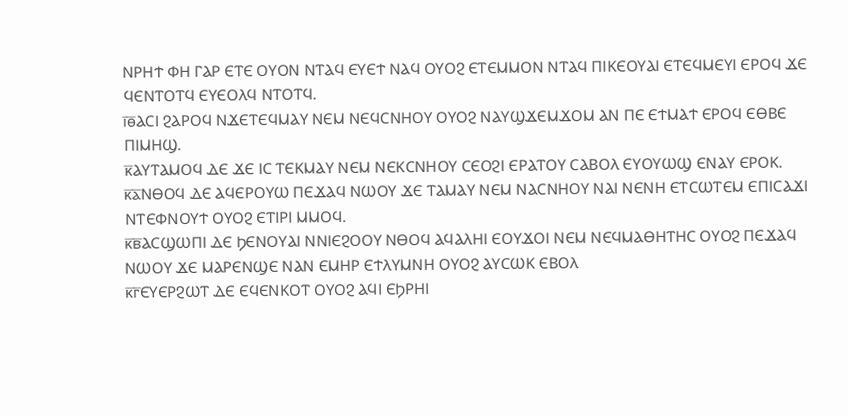ⲚⲢⲎϮ ⲪⲎ ⲄⲀⲢ ⲈⲦⲈ ⲞⲨⲞⲚ ⲚⲦⲀϤ ⲈⲨⲈϮ ⲚⲀϤ ⲞⲨⲞϨ ⲈⲦⲈⲘⲘⲞⲚ ⲚⲦⲀϤ ⲠⲒⲔⲈⲞⲨⲀⲒ ⲈⲦⲈϤⲘⲈⲨⲒ ⲈⲢⲞϤ ϪⲈ ϤⲈⲚⲦⲞⲦϤ ⲈⲨⲈⲞⲖϤ ⲚⲦⲞⲦϤ.
ⲓ̅ⲑ̅ⲀⲤⲒ ϨⲀⲢⲞϤ ⲚϪⲈⲦⲈϤⲘⲀⲨ ⲚⲈⲘ ⲚⲈϤⲤⲚⲎⲞⲨ ⲞⲨⲞϨ ⲚⲀⲨϢϪⲈⲘϪⲞⲘ ⲀⲚ ⲠⲈ ⲈϮⲘⲀϮ ⲈⲢⲞϤ ⲈⲐⲂⲈ ⲠⲒⲘⲎϢ.
ⲕ̅ⲀⲨⲦⲀⲘⲞϤ ⲆⲈ ϪⲈ ⲒⲤ ⲦⲈⲔⲘⲀⲨ ⲚⲈⲘ ⲚⲈⲔⲤⲚⲎⲞⲨ ⲤⲈⲞϨⲒ ⲈⲢⲀⲦⲞⲨ ⲤⲀⲂⲞⲖ ⲈⲨⲞⲨⲰϢ ⲈⲚⲀⲨ ⲈⲢⲞⲔ.
ⲕ̅ⲁ̅ⲚⲐⲞϤ ⲆⲈ ⲀϤⲈⲢⲞⲨⲰ ⲠⲈϪⲀϤ ⲚⲰⲞⲨ ϪⲈ ⲦⲀⲘⲀⲨ ⲚⲈⲘ ⲚⲀⲤⲚⲎⲞⲨ ⲚⲀⲒ ⲚⲈⲚⲎ ⲈⲦⲤⲰⲦⲈⲘ ⲈⲠⲒⲤⲀϪⲒ ⲚⲦⲈⲪⲚⲞⲨϮ ⲞⲨⲞϨ ⲈⲦⲒⲢⲒ ⲘⲘⲞϤ.
ⲕ̅ⲃ̅ⲀⲤϢⲰⲠⲒ ⲆⲈ ϦⲈⲚⲞⲨⲀⲒ ⲚⲚⲒⲈϨⲞⲞⲨ ⲚⲐⲞϤ ⲀϤⲀⲖⲎⲒ ⲈⲞⲨϪⲞⲒ ⲚⲈⲘ ⲚⲈϤⲘⲀⲐⲎⲦⲎⲤ ⲞⲨⲞϨ ⲠⲈϪⲀϤ ⲚⲰⲞⲨ ϪⲈ ⲘⲀⲢⲈⲚϢⲈ ⲚⲀⲚ ⲈⲘⲎⲢ ⲈϮⲖⲨⲘⲚⲎ ⲞⲨⲞϨ ⲀⲨⲤⲰⲔ ⲈⲂⲞⲖ
ⲕ̅ⲅ̅ⲈⲨⲈⲢϨⲰⲦ ⲆⲈ ⲈϤⲈⲚⲔⲞⲦ ⲞⲨⲞϨ ⲀϤⲒ ⲈϦⲢⲎⲒ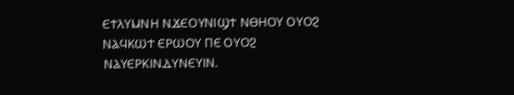ⲈϮⲖⲨⲘⲚⲎ ⲚϪⲈⲞⲨⲚⲒϢϮ ⲚⲐⲎⲞⲨ ⲞⲨⲞϨ ⲚⲀϤⲔⲰϮ ⲈⲢⲰⲞⲨ ⲠⲈ ⲞⲨⲞϨ ⲚⲀⲨⲈⲢⲔⲒⲚⲆⲨⲚⲈⲨⲒⲚ.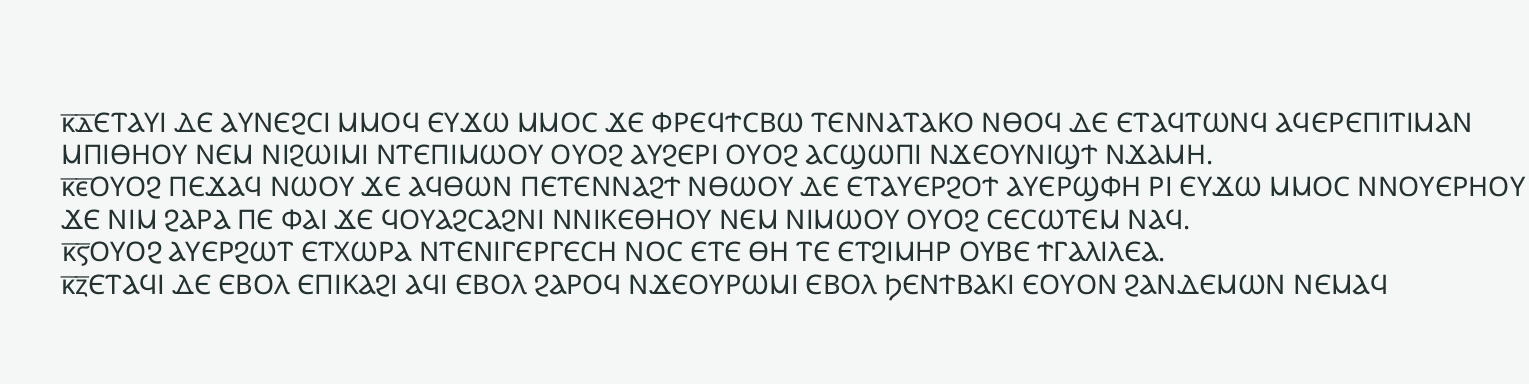ⲕ̅ⲇ̅ⲈⲦⲀⲨⲒ ⲆⲈ ⲀⲨⲚⲈϨⲤⲒ ⲘⲘⲞϤ ⲈⲨϪⲰ ⲘⲘⲞⲤ ϪⲈ ⲪⲢⲈϤϮⲤⲂⲰ ⲦⲈⲚⲚⲀⲦⲀⲔⲞ ⲚⲐⲞϤ ⲆⲈ ⲈⲦⲀϤⲦⲰⲚϤ ⲀϤⲈⲢⲈⲠⲒⲦⲒⲘⲀⲚ ⲘⲠⲒⲐⲎⲞⲨ ⲚⲈⲘ ⲚⲒϨⲰⲒⲘⲒ ⲚⲦⲈⲠⲒⲘⲰⲞⲨ ⲞⲨⲞϨ ⲀⲨϨⲈⲢⲒ ⲞⲨⲞϨ ⲀⲤϢⲰⲠⲒ ⲚϪⲈⲞⲨⲚⲒϢϮ ⲚϪⲀⲘⲎ.
ⲕ̅ⲉ̅ⲞⲨⲞϨ ⲠⲈϪⲀϤ ⲚⲰⲞⲨ ϪⲈ ⲀϤⲐⲰⲚ ⲠⲈⲦⲈⲚⲚⲀϨϮ ⲚⲐⲰⲞⲨ ⲆⲈ ⲈⲦⲀⲨⲈⲢϨⲞϮ ⲀⲨⲈⲢϢⲪⲎ ⲢⲒ ⲈⲨϪⲰ ⲘⲘⲞⲤ ⲚⲚⲞⲨⲈⲢⲎⲞⲨ ϪⲈ ⲚⲒⲘ ϨⲀⲢⲀ ⲠⲈ ⲪⲀⲒ ϪⲈ ϤⲞⲨⲀϨⲤⲀϨⲚⲒ ⲚⲚⲒⲔⲈⲐⲎⲞⲨ ⲚⲈⲘ ⲚⲒⲘⲰⲞⲨ ⲞⲨⲞϨ ⲤⲈⲤⲰⲦⲈⲘ ⲚⲀϤ.
ⲕ̅ⲋ̅ⲞⲨⲞϨ ⲀⲨⲈⲢϨⲰⲦ ⲈⲦⲬⲰⲢⲀ ⲚⲦⲈⲚⲒⲄⲈⲢⲄⲈⲤⲎ ⲚⲞⲤ ⲈⲦⲈ ⲐⲎ ⲦⲈ ⲈⲦϨⲒⲘⲎⲢ ⲞⲨⲂⲈ ϮⲄⲀⲖⲒⲖⲈⲀ.
ⲕ̅ⲍ̅ⲈⲦⲀϤⲒ ⲆⲈ ⲈⲂⲞⲖ ⲈⲠⲒⲔⲀϨⲒ ⲀϤⲒ ⲈⲂⲞⲖ ϨⲀⲢⲞϤ ⲚϪⲈⲞⲨⲢⲰⲘⲒ ⲈⲂⲞⲖ ϦⲈⲚϮⲂⲀⲔⲒ ⲈⲞⲨⲞⲚ ϨⲀⲚⲆⲈⲘⲰⲚ ⲚⲈⲘⲀϤ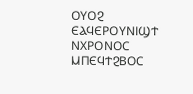ⲞⲨⲞϨ ⲈⲀϤⲈⲢⲞⲨⲚⲒϢϮ ⲚⲬⲢⲞⲚⲞⲤ ⲘⲠⲈϤϮϨⲂⲞⲤ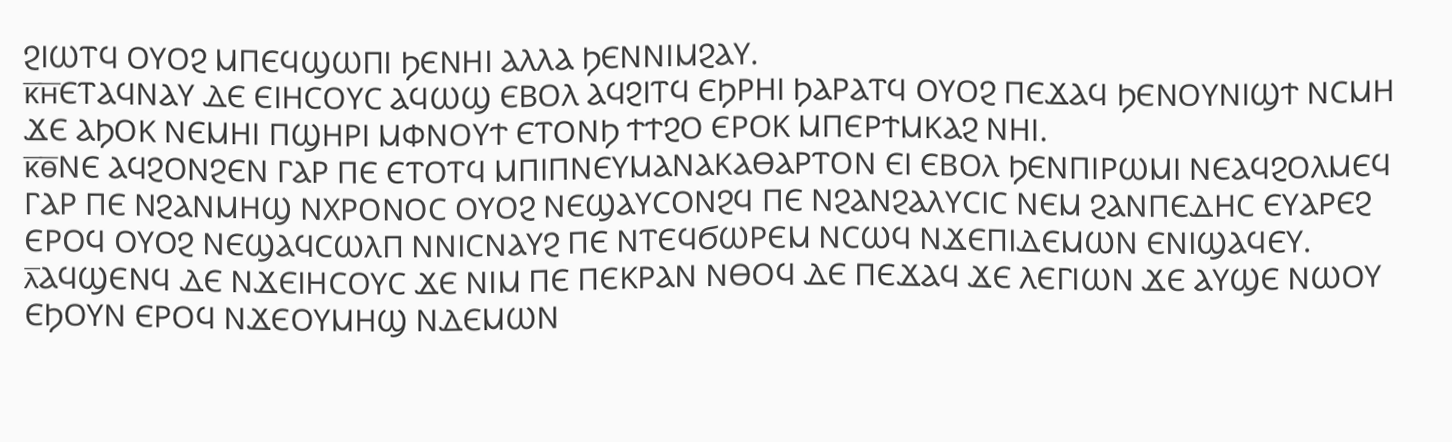ϨⲒⲰⲦϤ ⲞⲨⲞϨ ⲘⲠⲈϤϢⲰⲠⲒ ϦⲈⲚⲎⲒ ⲀⲖⲖⲀ ϦⲈⲚⲚⲒⲘϨⲀⲨ.
ⲕ̅ⲏ̅ⲈⲦⲀϤⲚⲀⲨ ⲆⲈ ⲈⲒⲎⲤⲞⲨⲤ ⲀϤⲰϢ ⲈⲂⲞⲖ ⲀϤϨⲒⲦϤ ⲈϦⲢⲎⲒ ϦⲀⲢⲀⲦϤ ⲞⲨⲞϨ ⲠⲈϪⲀϤ ϦⲈⲚⲞⲨⲚⲒϢϮ ⲚⲤⲘⲎ ϪⲈ ⲀϦⲞⲔ ⲚⲈⲘⲎⲒ ⲠϢⲎⲢⲒ ⲘⲪⲚⲞⲨϮ ⲈⲦⲞⲚϦ ϮϮϨⲞ ⲈⲢⲞⲔ ⲘⲠⲈⲢϮⲘⲔⲀϨ ⲚⲎⲒ.
ⲕ̅ⲑ̅ⲚⲈ ⲀϤϨⲞⲚϨⲈⲚ ⲄⲀⲢ ⲠⲈ ⲈⲦⲞⲦϤ ⲘⲠⲒⲠⲚⲈⲨⲘⲀⲚⲀⲔⲀⲐⲀⲢⲦⲞⲚ ⲈⲒ ⲈⲂⲞⲖ ϦⲈⲚⲠⲒⲢⲰⲘⲒ ⲚⲈⲀϤϨⲞⲖⲘⲈϤ ⲄⲀⲢ ⲠⲈ ⲚϨⲀⲚⲘⲎϢ ⲚⲬⲢⲞⲚⲞⲤ ⲞⲨⲞϨ ⲚⲈϢⲀⲨⲤⲞⲚϨϤ ⲠⲈ ⲚϨⲀⲚϨⲀⲖⲨⲤⲒⲤ ⲚⲈⲘ ϨⲀⲚⲠⲈⲆⲎⲤ ⲈⲨⲀⲢⲈϨ ⲈⲢⲞϤ ⲞⲨⲞϨ ⲚⲈϢⲀϤⲤⲰⲖⲠ ⲚⲚⲒⲤⲚⲀⲨϨ ⲠⲈ ⲚⲦⲈϤϬⲰⲢⲈⲘ ⲚⲤⲰϤ ⲚϪⲈⲠⲒⲆⲈⲘⲰⲚ ⲈⲚⲒϢⲀϤⲈⲨ.
ⲗ̅ⲀϤϢⲈⲚϤ ⲆⲈ ⲚϪⲈⲒⲎⲤⲞⲨⲤ ϪⲈ ⲚⲒⲘ ⲠⲈ ⲠⲈⲔⲢⲀⲚ ⲚⲐⲞϤ ⲆⲈ ⲠⲈϪⲀϤ ϪⲈ ⲖⲈⲄⲒⲰⲚ ϪⲈ ⲀⲨϢⲈ ⲚⲰⲞⲨ ⲈϦⲞⲨⲚ ⲈⲢⲞϤ ⲚϪⲈⲞⲨⲘⲎϢ ⲚⲆⲈⲘⲰⲚ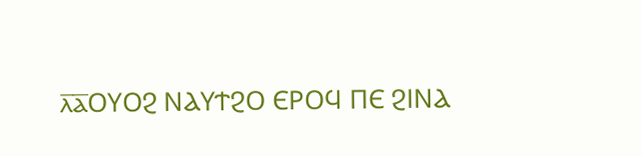ⲗ̅ⲁ̅ⲞⲨⲞϨ ⲚⲀⲨϮϨⲞ ⲈⲢⲞϤ ⲠⲈ ϨⲒⲚⲀ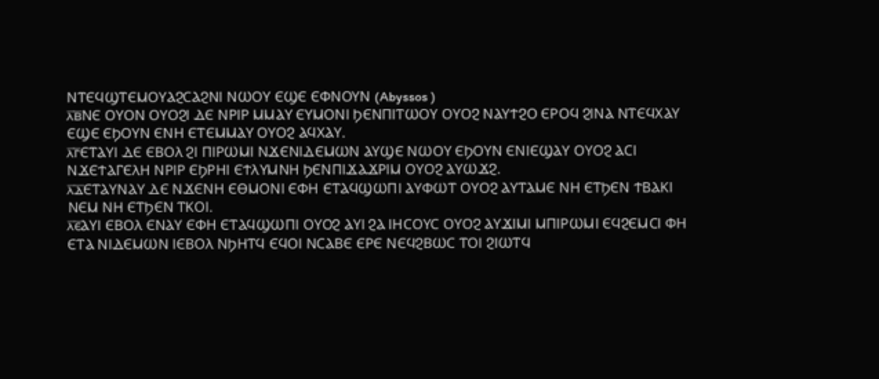ⲚⲦⲈϤϢⲦⲈⲘⲞⲨⲀϨⲤⲀϨⲚⲒ ⲚⲰⲞⲨ ⲈϢⲈ ⲈⲪⲚⲞⲨⲚ (Abyssos )
ⲗ̅ⲃ̅ⲚⲈ ⲞⲨⲞⲚ ⲞⲨⲞϨⲒ ⲆⲈ ⲚⲢⲒⲢ ⲘⲘⲀⲨ ⲈⲨⲘⲞⲚⲒ ϦⲈⲚⲠⲒⲦⲰⲞⲨ ⲞⲨⲞϨ ⲚⲀⲨϮϨⲞ ⲈⲢⲞϤ ϨⲒⲚⲀ ⲚⲦⲈϤⲬⲀⲨ ⲈϢⲈ ⲈϦⲞⲨⲚ ⲈⲚⲎ ⲈⲦⲈⲘⲘⲀⲨ ⲞⲨⲞϨ ⲀϤⲬⲀⲨ.
ⲗ̅ⲅ̅ⲈⲦⲀⲨⲒ ⲆⲈ ⲈⲂⲞⲖ ϨⲒ ⲠⲒⲢⲰⲘⲒ ⲚϪⲈⲚⲒⲆⲈⲘⲰⲚ ⲀⲨϢⲈ ⲚⲰⲞⲨ ⲈϦⲞⲨⲚ ⲈⲚⲒⲈϢⲀⲨ ⲞⲨⲞϨ ⲀⲤⲒ ⲚϪⲈϮⲀⲄⲈⲖⲎ ⲚⲢⲒⲢ ⲈϦⲢⲎⲒ ⲈϮⲖⲨⲘⲚⲎ ϦⲈⲚⲠⲒϪⲀϪⲢⲒⲘ ⲞⲨⲞϨ ⲀⲨⲰϪϨ.
ⲗ̅ⲇ̅ⲈⲦⲀⲨⲚⲀⲨ ⲆⲈ ⲚϪⲈⲚⲎ ⲈⲐⲘⲞⲚⲒ ⲈⲪⲎ ⲈⲦⲀϤϢⲰⲠⲒ ⲀⲨⲪⲰⲦ ⲞⲨⲞϨ ⲀⲨⲦⲀⲘⲈ ⲚⲎ ⲈⲦϦⲈⲚ ϮⲂⲀⲔⲒ ⲚⲈⲘ ⲚⲎ ⲈⲦϦⲈⲚ ⲦⲔⲞⲒ.
ⲗ̅ⲉ̅ⲀⲨⲒ ⲈⲂⲞⲖ ⲈⲚⲀⲨ ⲈⲪⲎ ⲈⲦⲀϤϢⲰⲠⲒ ⲞⲨⲞϨ ⲀⲨⲒ ϨⲀ ⲒⲎⲤⲞⲨⲤ ⲞⲨⲞϨ ⲀⲨϪⲒⲘⲒ ⲘⲠⲒⲢⲰⲘⲒ ⲈϤϨⲈⲘⲤⲒ ⲪⲎ ⲈⲦⲀ ⲚⲒⲆⲈⲘⲰⲚ ⲒⲈⲂⲞⲖ ⲚϦⲎⲦϤ ⲈϤⲞⲒ ⲚⲤⲀⲂⲈ ⲈⲢⲈ ⲚⲈϤϨⲂⲰⲤ ⲦⲞⲒ ϨⲒⲰⲦϤ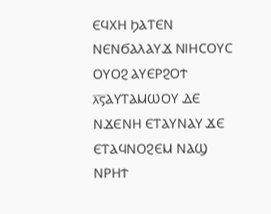ⲈϤⲬⲎ ϦⲀⲦⲈⲚ ⲚⲈⲚϬⲀⲖⲀⲨϪ ⲚⲒⲎⲤⲞⲨⲤ ⲞⲨⲞϨ ⲀⲨⲈⲢϨⲞϮ
ⲗ̅ⲋ̅ⲀⲨⲦⲀⲘⲰⲞⲨ ⲆⲈ ⲚϪⲈⲚⲎ ⲈⲦⲀⲨⲚⲀⲨ ϪⲈ ⲈⲦⲀϤⲚⲞϨⲈⲘ ⲚⲀϢ ⲚⲢⲎϮ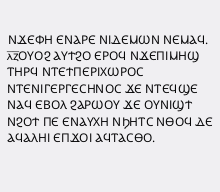ⲚϪⲈⲪⲎ ⲈⲚⲀⲢⲈ ⲚⲒⲆⲈⲘⲰⲚ ⲚⲈⲘⲀϤ.
ⲗ̅ⲍ̅ⲞⲨⲞϨ ⲀⲨϮϨⲞ ⲈⲢⲞϤ ⲚϪⲈⲠⲒⲘⲎϢ ⲦⲎⲢϤ ⲚⲦⲈϮⲠⲈⲢⲒⲬⲰⲢⲞⲤ ⲚⲦⲈⲚⲒⲄⲈⲢⲄⲈⲤⲎⲚⲞⲤ ϪⲈ ⲚⲦⲈϤϢⲈ ⲚⲀϤ ⲈⲂⲞⲖ ϨⲀⲢⲰⲞⲨ ϪⲈ ⲞⲨⲚⲒϢϮ ⲚϨⲞϮ ⲠⲈ ⲈⲚⲀⲨⲬⲎ ⲚϦⲎⲦⲤ ⲚⲐⲞϤ ⲆⲈ ⲀϤⲀⲖⲎⲒ ⲈⲠϪⲞⲒ ⲀϤⲦⲀⲤⲐⲞ.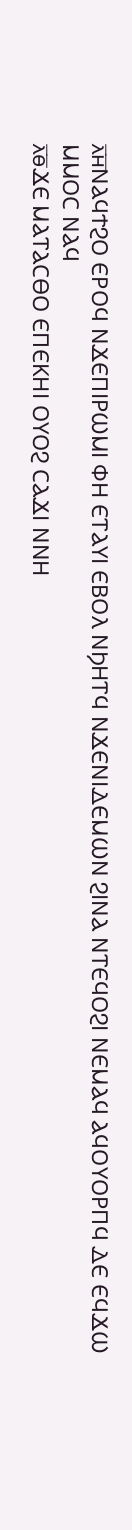ⲗ̅ⲏ̅ⲚⲀϤϮϨⲞ ⲈⲢⲞϤ ⲚϪⲈⲠⲒⲢⲰⲘⲒ ⲪⲎ ⲈⲦⲀⲨⲒ ⲈⲂⲞⲖ ⲚϦⲎⲦϤ ⲚϪⲈⲚⲒⲆⲈⲘⲰⲚ ϨⲒⲚⲀ ⲚⲦⲈϤⲞϨⲒ ⲚⲈⲘⲀϤ ⲀϤⲞⲨⲞⲢⲠϤ ⲆⲈ ⲈϤϪⲰ ⲘⲘⲞⲤ ⲚⲀϤ
ⲗ̅ⲑ̅ϪⲈ ⲘⲀⲦⲀⲤⲐⲞ ⲈⲠⲈⲔⲎⲒ ⲞⲨⲞϨ ⲤⲀϪⲒ ⲚⲚⲎ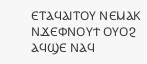ⲈⲦⲀϤⲀⲒⲦⲞⲨ ⲚⲈⲘⲀⲔ ⲚϪⲈⲪⲚⲞⲨϮ ⲞⲨⲞϨ ⲀϤϢⲈ ⲚⲀϤ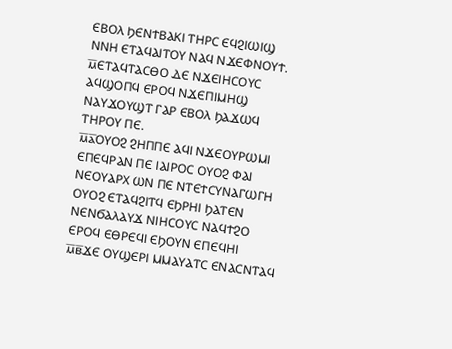ⲈⲂⲞⲖ ϦⲈⲚϮⲂⲀⲔⲒ ⲦⲎⲢⲤ ⲈϤϨⲒⲰⲒϢ ⲚⲚⲎ ⲈⲦⲀϤⲀⲒⲦⲞⲨ ⲚⲀϤ ⲚϪⲈⲪⲚⲞⲨϮ.
ⲙ̅ⲈⲦⲀϤⲦⲀⲤⲐⲞ ⲆⲈ ⲚϪⲈⲒⲎⲤⲞⲨⲤ ⲀϤϢⲞⲠϤ ⲈⲢⲞϤ ⲚϪⲈⲠⲒⲘⲎϢ ⲚⲀⲨϪⲞⲨϢⲦ ⲄⲀⲢ ⲈⲂⲞⲖ ϦⲀϪⲰϤ ⲦⲎⲢⲞⲨ ⲠⲈ.
ⲙ̅ⲁ̅ⲞⲨⲞϨ ϨⲎⲠⲠⲈ ⲀϤⲒ ⲚϪⲈⲞⲨⲢⲰⲘⲒ ⲈⲠⲈϤⲢⲀⲚ ⲠⲈ ⲒⲀⲒⲢⲞⲤ ⲞⲨⲞϨ ⲪⲀⲒ ⲚⲈⲞⲨⲀⲢⲬ ⲰⲚ ⲠⲈ ⲚⲦⲈϮⲤⲨⲚⲀⲄⲰⲄⲎ ⲞⲨⲞϨ ⲈⲦⲀϤϨⲒⲦϤ ⲈϦⲢⲎⲒ ϦⲀⲦⲈⲚ ⲚⲈⲚϬⲀⲖⲀⲨϪ ⲚⲒⲎⲤⲞⲨⲤ ⲚⲀϤϮϨⲞ ⲈⲢⲞϤ ⲈⲐⲢⲈϤⲒ ⲈϦⲞⲨⲚ ⲈⲠⲈϤⲎⲒ
ⲙ̅ⲃ̅ϪⲈ ⲞⲨϢⲈⲢⲒ ⲘⲘⲀⲨⲀⲦⲤ ⲈⲚⲀⲤⲚⲦⲀϤ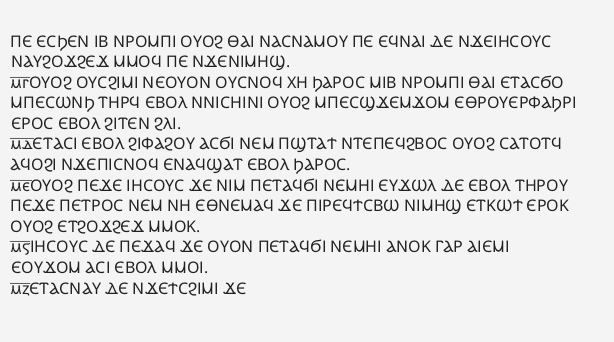ⲠⲈ ⲈⲤϦⲈⲚ ⲒⲂ ⲚⲢⲞⲘⲠⲒ ⲞⲨⲞϨ ⲐⲀⲒ ⲚⲀⲤⲚⲀⲘⲞⲨ ⲠⲈ ⲈϤⲚⲀⲒ ⲆⲈ ⲚϪⲈⲒⲎⲤⲞⲨⲤ ⲚⲀⲨϨⲞϪϨⲈϪ ⲘⲘⲞϤ ⲠⲈ ⲚϪⲈⲚⲒⲘⲎϢ.
ⲙ̅ⲅ̅ⲞⲨⲞϨ ⲞⲨⲤϨⲒⲘⲒ ⲚⲈⲞⲨⲞⲚ ⲞⲨⲤⲚⲞϤ ⲬⲎ ϦⲀⲢⲞⲤ ⲘⲒⲂ ⲚⲢⲞⲘⲠⲒ ⲐⲀⲒ ⲈⲦⲀⲤϬⲞ ⲘⲠⲈⲤⲰⲚϦ ⲦⲎⲢϤ ⲈⲂⲞⲖ ⲚⲚⲒⲤⲎⲒⲚⲒ ⲞⲨⲞϨ ⲘⲠⲈⲤϢϪⲈⲘϪⲞⲘ ⲈⲐⲢⲞⲨⲈⲢⲪⲀϦⲢⲒ ⲈⲢⲞⲤ ⲈⲂⲞⲖ ϨⲒⲦⲈⲚ ϨⲖⲒ.
ⲙ̅ⲇ̅ⲈⲦⲀⲤⲒ ⲈⲂⲞⲖ ϨⲒⲪⲀϨⲞⲨ ⲀⲤϬⲒ ⲚⲈⲘ ⲠϢⲦⲀϮ ⲚⲦⲈⲠⲈϤϨⲂⲞⲤ ⲞⲨⲞϨ ⲤⲀⲦⲞⲦϤ ⲀϤⲞϨⲒ ⲚϪⲈⲠⲒⲤⲚⲞϤ ⲈⲚⲀϤϢⲀⲦ ⲈⲂⲞⲖ ϦⲀⲢⲞⲤ.
ⲙ̅ⲉ̅ⲞⲨⲞϨ ⲠⲈϪⲈ ⲒⲎⲤⲞⲨⲤ ϪⲈ ⲚⲒⲘ ⲠⲈⲦⲀϤϬⲒ ⲚⲈⲘⲎⲒ ⲈⲨϪⲰⲖ ⲆⲈ ⲈⲂⲞⲖ ⲦⲎⲢⲞⲨ ⲠⲈϪⲈ ⲠⲈⲦⲢⲞⲤ ⲚⲈⲘ ⲚⲎ ⲈⲐⲚⲈⲘⲀϤ ϪⲈ ⲠⲒⲢⲈϤϮⲤⲂⲰ ⲚⲒⲘⲎϢ ⲈⲦⲔⲰϮ ⲈⲢⲞⲔ ⲞⲨⲞϨ ⲈⲦϨⲞϪϨⲈϪ ⲘⲘⲞⲔ.
ⲙ̅ⲋ̅ⲒⲎⲤⲞⲨⲤ ⲆⲈ ⲠⲈϪⲀϤ ϪⲈ ⲞⲨⲞⲚ ⲠⲈⲦⲀϤϬⲒ ⲚⲈⲘⲎⲒ ⲀⲚⲞⲔ ⲄⲀⲢ ⲀⲒⲈⲘⲒ ⲈⲞⲨϪⲞⲘ ⲀⲤⲒ ⲈⲂⲞⲖ ⲘⲘⲞⲒ.
ⲙ̅ⲍ̅ⲈⲦⲀⲤⲚⲀⲨ ⲆⲈ ⲚϪⲈϮⲤϨⲒⲘⲒ ϪⲈ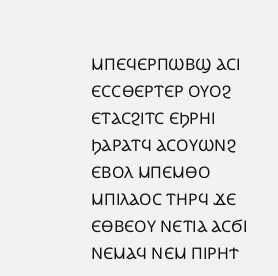ⲘⲠⲈϤⲈⲢⲠⲰⲂϢ ⲀⲤⲒ ⲈⲤⲤⲐⲈⲢⲦⲈⲢ ⲞⲨⲞϨ ⲈⲦⲀⲤϨⲒⲦⲤ ⲈϦⲢⲎⲒ ϦⲀⲢⲀⲦϤ ⲀⲤⲞⲨⲰⲚϨ ⲈⲂⲞⲖ ⲘⲠⲈⲘⲐⲞ ⲘⲠⲒⲖⲀⲞⲤ ⲦⲎⲢϤ ϪⲈ ⲈⲐⲂⲈⲞⲨ ⲚⲈⲦⲒⲀ ⲀⲤϬⲒ ⲚⲈⲘⲀϤ ⲚⲈⲘ ⲠⲒⲢⲎϮ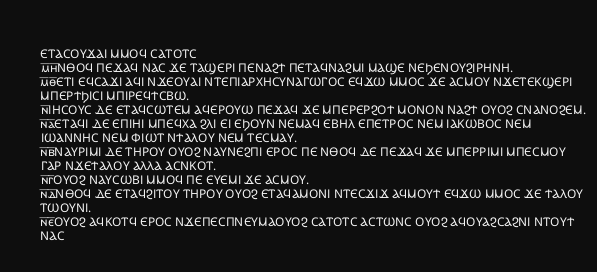ⲈⲦⲀⲤⲞⲨϪⲀⲒ ⲘⲘⲞϤ ⲤⲀⲦⲞⲦⲤ
ⲙ̅ⲏ̅ⲚⲐⲞϤ ⲠⲈϪⲀϤ ⲚⲀⲤ ϪⲈ ⲦⲀϢⲈⲢⲒ ⲠⲈⲚⲀϨϮ ⲠⲈⲦⲀϤⲚⲀϨⲘⲒ ⲘⲀϢⲈ ⲚⲈϦⲈⲚⲞⲨϨⲒⲢⲎⲚⲎ.
ⲙ̅ⲑ̅ⲈⲦⲒ ⲈϤⲤⲀϪⲒ ⲀϤⲒ ⲚϪⲈⲞⲨⲀⲒ ⲚⲦⲈⲠⲒⲀⲢⲬⲎⲤⲨⲚⲀⲄⲰⲄⲞⲤ ⲈϤϪⲰ ⲘⲘⲞⲤ ϪⲈ ⲀⲤⲘⲞⲨ ⲚϪⲈⲦⲈⲔϢⲈⲢⲒ ⲘⲠⲈⲢϮϦⲒⲤⲒ ⲘⲠⲒⲢⲈϤϮⲤⲂⲰ.
ⲛ̅ⲒⲎⲤⲞⲨⲤ ⲆⲈ ⲈⲦⲀϤⲤⲰⲦⲈⲘ ⲀϤⲈⲢⲞⲨⲰ ⲠⲈϪⲀϤ ϪⲈ ⲘⲠⲈⲢⲈⲢϨⲞϮ ⲘⲞⲚⲞⲚ ⲚⲀϨϮ ⲞⲨⲞϨ ⲤⲚⲀⲚⲞϨⲈⲘ.
ⲛ̅ⲁ̅ⲈⲦⲀϤⲒ ⲆⲈ ⲈⲠⲒⲎⲒ ⲘⲠⲈϤⲬⲀ ϨⲖⲒ ⲈⲒ ⲈϦⲞⲨⲚ ⲚⲈⲘⲀϤ ⲈⲂⲎⲖ ⲈⲠⲈⲦⲢⲞⲤ ⲚⲈⲘ ⲒⲀⲔⲰⲂⲞⲤ ⲚⲈⲘ ⲒⲰⲀⲚⲚⲎⲤ ⲚⲈⲘ ⲪⲒⲰⲦ ⲚϮⲀⲖⲞⲨ ⲚⲈⲘ ⲦⲈⲤⲘⲀⲨ.
ⲛ̅ⲃ̅ⲚⲀⲨⲢⲒⲘⲒ ⲆⲈ ⲦⲎⲢⲞⲨ ⲞⲨⲞϨ ⲚⲀⲨⲚⲈϨⲠⲒ ⲈⲢⲞⲤ ⲠⲈ ⲚⲐⲞϤ ⲆⲈ ⲠⲈϪⲀϤ ϪⲈ ⲘⲠⲈⲢⲢⲒⲘⲒ ⲘⲠⲈⲤⲘⲞⲨ ⲄⲀⲢ ⲚϪⲈϮⲀⲖⲞⲨ ⲀⲖⲖⲀ ⲀⲤⲚⲔⲞⲦ.
ⲛ̅ⲅ̅ⲞⲨⲞϨ ⲚⲀⲨⲤⲰⲂⲒ ⲘⲘⲞϤ ⲠⲈ ⲈⲨⲈⲘⲒ ϪⲈ ⲀⲤⲘⲞⲨ.
ⲛ̅ⲇ̅ⲚⲐⲞϤ ⲆⲈ ⲈⲦⲀϤϨⲒⲦⲞⲨ ⲦⲎⲢⲞⲨ ⲞⲨⲞϨ ⲈⲦⲀϤⲀⲘⲞⲚⲒ ⲚⲦⲈⲤϪⲒϪ ⲀϤⲘⲞⲨϮ ⲈϤϪⲰ ⲘⲘⲞⲤ ϪⲈ ϮⲀⲖⲞⲨ ⲦⲰⲞⲨⲚⲒ.
ⲛ̅ⲉ̅ⲞⲨⲞϨ ⲀϤⲔⲞⲦϤ ⲈⲢⲞⲤ ⲚϪⲈⲠⲈⲤⲠⲚⲈⲨⲘⲀⲞⲨⲞϨ ⲤⲀⲦⲞⲦⲤ ⲀⲤⲦⲰⲚⲤ ⲞⲨⲞϨ ⲀϤⲞⲨⲀϨⲤⲀϨⲚⲒ ⲚⲦⲞⲨϮ ⲚⲀⲤ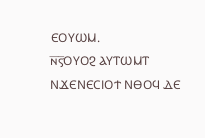ⲈⲞⲨⲰⲘ.
ⲛ̅ⲋ̅ⲞⲨⲞϨ ⲀⲨⲦⲰⲘⲦ ⲚϪⲈⲚⲈⲤⲒⲞϮ ⲚⲐⲞϤ ⲆⲈ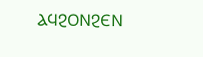ⲀϤϨⲞⲚϨⲈⲚ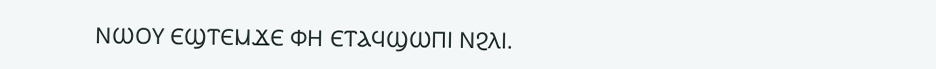ⲚⲰⲞⲨ ⲈϢⲦⲈⲘϪⲈ ⲪⲎ ⲈⲦⲀϤϢⲰⲠⲒ ⲚϨⲖⲒ.